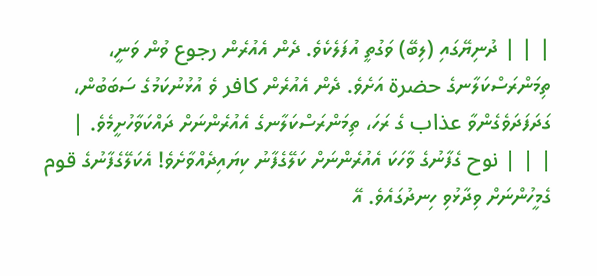| | | ދުނިޔޭގައި (ލިބޭ) ވަގުތީ އުފަލެކެވެ. ދެން އެއުރެން رجوع ވުން ވަނީ، ތިމަންރަސްކަލާނގެ حضرة އަށެވެ. ދެން އެއުރެން كافر ވެ އުޅުނުކަމުގެ ސަބަބުން، ގަދަފަދަވެގެންވާ عذاب ގެ ރަހަ، ތިމަންރަސްކަލާނގެ އެއުރެންނަށް ދައްކަވާހުށީމެވެ. |
| | | نوح ގެފާނުގެ ވާހަކަ އެއުރެންނަށް ކަލޭގެފާނު ކިޔައިދެއްވާށެވެ! އެކަލޭގެފާނުގެ قوم ގެމީހުންނަށް ވިދާޅުވި ހިނދުގައެވެ. އޭ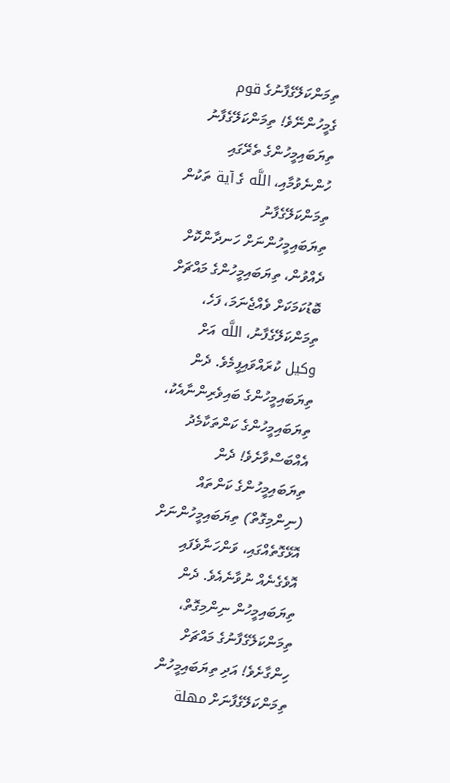ތިމަންކަލޭގެފާނުގެ قوم ގެމީހުންނޭވެ! ތިމަންކަލޭގެފާނު ތިޔަބައިމީހުންގެ ތެރޭގައި ހުންނެވުމާއި، اللَّه ގެ آية ތަކުން ތިމަންކަލޭގެފާނު ތިޔަބައިމީހުންނަށް ހަނދާންކޮށް ދެއްވުން، ތިޔަބައިމީހުންގެ މައްޗަށް ބޮޑުކަމަކަށް ވެއްޖެނަމަ، ފަހެ، ތިމަންކަލޭގެފާނު، اللَّه އަށް وكيل ކުރައްވައިފީމެވެ. ދެން ތިޔަބައިމީހުންގެ ބައިވެރިންނާއެކު، ތިޔަބައިމީހުންގެ ކަންތަކާމެދު އެއްބަސްވާށެވެ! ދެން ތިޔަބައިމީހުންގެ ކަންތައް (ނިންމިގޮތް) ތިޔަބައިމީހުންނަށް އޮޅޭގޮތެއްގައި، ވަންހަނާވެފައި އޮވެގެނެއް ނުވާނެއެވެ. ދެން ތިޔަބައިމީހުން ނިންމިގޮތް، ތިމަންކަލޭގެފާނުގެ މައްޗަށް ހިންގާށެވެ! އަދި ތިޔަބައިމީހުން ތިމަންކަލޭގެފާނަށް مهلة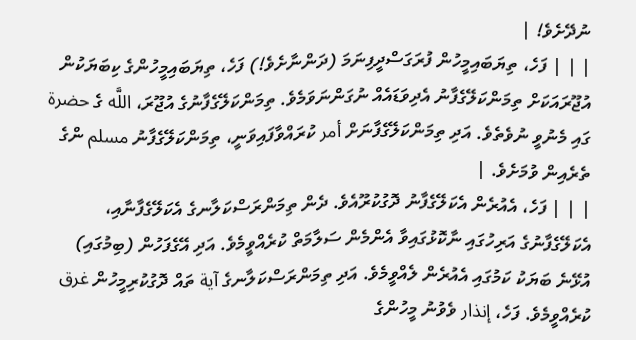ނުދޭށެވެ! |
| | | ފަހެ، ތިޔަބައިމީހުން ފުރަގަސްދީފިނަމަ (ދަންނާށެވެ!) ފަހެ، ތިޔަބައިމީހުންގެ ކިބަޔަކުން އުޖޫރައަކަށް ތިމަންކަލޭގެފާނު އެދިވަޑައެއް ނުގަންނަވަމެވެ. ތިމަންކަލޭގެފާނުގެ އުޖޫރަ، اللَّه ގެ حضرة ގައި މެނުވީ ނުވެތެވެ. އަދި ތިމަންކަލޭގެފާނަށް أمر ކުރައްވާފައިވަނީ، ތިމަންކަލޭގެފާނު مسلم ންގެ ތެރެއިން ވުމަށެވެ. |
| | | ފަހެ، އެއުރެން އެކަލޭގެފާނު ދޮގުކުރޫއެވެ. ދެން ތިމަންރަސްކަލާނގެ އެކަލޭގެފާނާއި، އެކަލޭގެފާނުގެ އަރިހުގައި ނާކޮޅުގައިވާ އެންމެން ސަލާމަތް ކުރެއްވީމެވެ. އަދި އޭގެފަހުން (ބިމުގައި) އުޅޭނެ ބަޔަކު ކަމުގައި އެއުރެން ލެއްވީމެވެ. އަދި ތިމަންރަސްކަލާނގެ آية ތައް ދޮގުކުރިމީހުން غرق ކުރެއްވީމެވެ. ފަހެ، إنذار ވެވުނު މީހުންގެ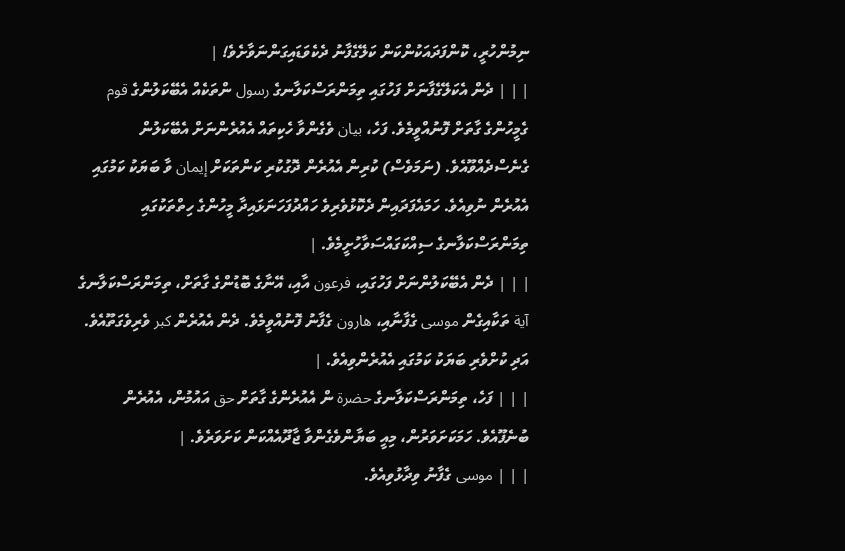ނިމުންހުރީ، ކޮންފަދައަކުންކަން ކަލޭގެފާނު ދެކެވަޑައިގަންނަވާށެވެ! |
| | | ދެން އެކަލޭގެފާނަށް ފަހުގައި ތިމަންރަސްކަލާނގެ رسول ންތަކެއް އެބޭކަލުންގެ قوم ގެމީހުންގެ ގާތަށް ފޮނުއްވީމެވެ. ފަހެ، بيان ވެގެންވާ ހެކިތައް އެއުރެންނަށް އެބޭކަލުން ގެނެސްދެއްވޫއެވެ. (ނަމަވެސް) ކުރިން އެއުރެން ދޮގުކުރި ކަންތަކަށް إيمان ވާ ބަޔަކު ކަމުގައި އެއުރެން ނުވިއެވެ. ހަމައެފަދައިން ދެކޮޅުވެރިވެ ހައްދުފަހަނަޅައިދާ މީހުންގެ ހިތްތަކުގައި ތިމަންރަސްކަލާނގެ ސިއްކަގައްސަވާހުށީމެވެ. |
| | | ދެން އެބޭކަލުންނަށް ފަހުގައި، فرعون އާއި، އޭނާގެ ބޮޑުންގެ ގާތަށް، ތިމަންރަސްކަލާނގެ آية ތަކާއިގެން موسى ގެފާނާއި، هارون ގެފާނު ފޮނުއްވީމެވެ. ދެން އެއުރެން كبر ވެރިވެގަތޫއެވެ. އަދި ކުށްވެރި ބަޔަކު ކަމުގައި އެއުރެންވިއެވެ. |
| | | ފަހެ، ތިމަންރަސްކަލާނގެ حضرة ން އެއުރެންގެ ގާތަށް حق އައުމުން، އެއުރެން ބުނެފޫއެވެ. ހަމަކަށަވަރުން، މިއީ ބަޔާންވެގެންވާ ޖާދޫއެއްކަން ކަށަވަރެވެ. |
| | | موسى ގެފާނު ވިދާޅުވިއެވެ.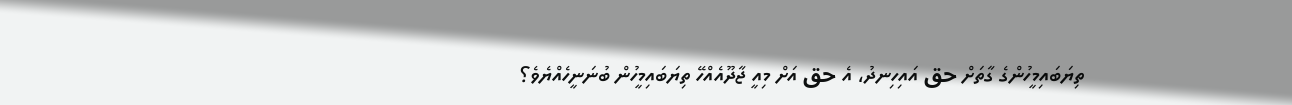ތިޔަބައިމީހުންގެ ގާތަށް حق އައިހިނދު، އެ حق އަށް މިއީ ޖާދޫއެއްހޭ ތިޔަބައިމީހުން ބުނަނީހެއްޔެވެ؟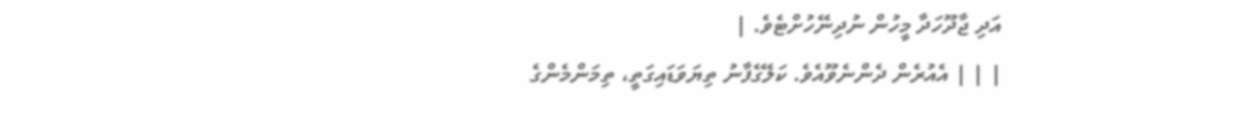އަދި ޖާދޫހަދާ މީހުން ނުދިނޭހުށްޓެވެ. |
| | | އެއުރެން ދެންނެވޫއެވެ. ކަލޭގެފާނު ތިޔަވަޑައިގަތީ، ތިމަންމެންގެ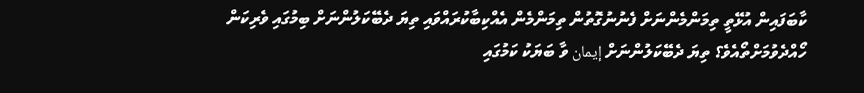ކާބަފައިން އުޅޭތީ ތިމަންމެންނަށް ފެނުނުގޮތުން ތިމަންމެން އެއްކިބާކުރައްވައި ތިޔަ ދެބޭކަލުންނަށް ބިމުގައި ވެރިކަން ހޯއްދެވުމަށްތޯއެވެ؟ ތިޔަ ދެބޭކަލުންނަށް إيمان ވާ ބަޔަކު ކަމުގައި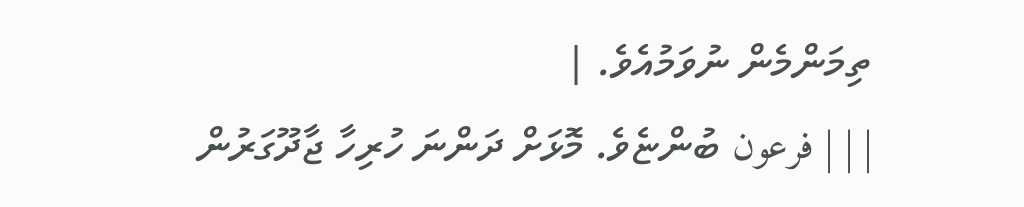ތިމަންމެން ނުވަމުއެވެ. |
| | | فرعون ބުންޏެވެ. މޮޅަށް ދަންނަ ހުރިހާ ޖާދޫގަރުން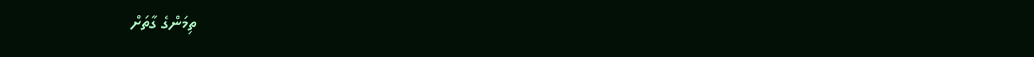ތިމަންގެ ގާތަށް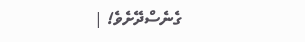ގެނެސްދޭށެވެ! |